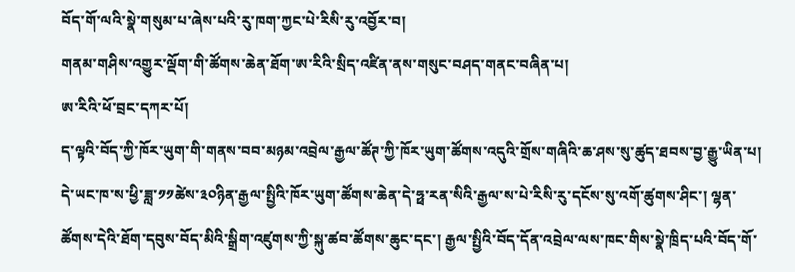བོད་གོ་ལའི་སྣེ་གསུམ་པ་ཞེས་པའི་རུ་ཁག་ཀྱང་པེ་རིསི་རུ་འབྱོར་བ།
གནམ་གཤིས་འགྱུར་ལྡོག་གི་ཚོགས་ཆེན་ཐོག་ཨ་རིའི་སྲིད་འཛིན་ནས་གསུང་བཤད་གནང་བཞིན་པ།
ཨ་རིའི་ཕོ་བྲང་དཀར་པོ།
ད་ལྟའི་བོད་ཀྱི་ཁོར་ཡུག་གི་གནས་བབ་མཉམ་འབྲེལ་རྒྱལ་ཚོཊ་ཀྱི་ཁོར་ཡུག་ཚོགས་འདུའི་གྲོས་གཞིའི་ཆ་ཤས་སུ་ཚུད་ཐབས་བྱ་རྒྱུ་ཡིན་པ།
དེ་ཡང་ཁ་ས་ཕྱི་ཟླ་༡༡ཚེས་༣༠ཉིན་རྒྱལ་སྤྱིའི་ཁོར་ཡུག་ཚོགས་ཆེན་དེ་ཧྥ་རན་སིའི་རྒྱལ་ས་པེ་རིསི་རུ་དངོས་སུ་འགོ་ཚུགས་ཤིང་། ལྷན་ཚོགས་དེའི་ཐོག་དབུས་བོད་མིའི་སྒྲིག་འཛུགས་ཀྱི་སྐུ་ཚབ་ཚོགས་ཆུང་དང་། རྒྱལ་སྤྱིའི་བོད་དོན་འབྲེལ་ལས་ཁང་གིས་སྣེ་ཁྲིད་པའི་བོད་གོ་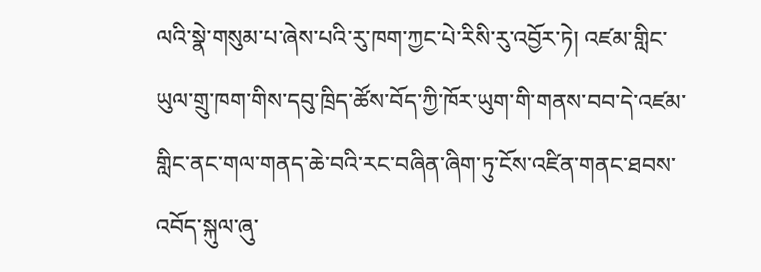ལའི་སྣེ་གསུམ་པ་ཞེས་པའི་རུ་ཁག་ཀྱང་པེ་རིསི་རུ་འབྱོར་ཏེ། འཛམ་གླིང་ཡུལ་གྲུ་ཁག་གིས་དབུ་ཁྲིད་ཚོས་བོད་ཀྱི་ཁོར་ཡུག་གི་གནས་བབ་དེ་འཛམ་གླིང་ནང་གལ་གནད་ཆེ་བའི་རང་བཞིན་ཞིག་ཏུ་ངོས་འཛིན་གནང་ཐབས་འབོད་སྐུལ་ཞུ་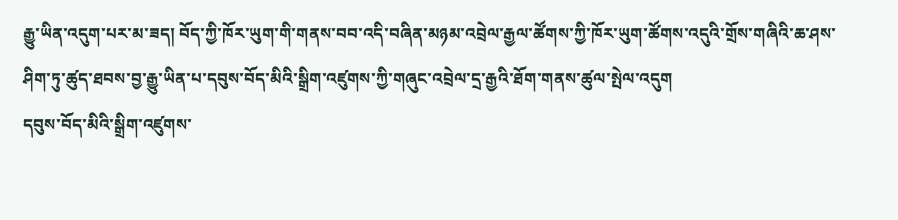རྒྱུ་ཡིན་འདུག་པར་མ་ཟད། བོད་ཀྱི་ཁོར་ཡུག་གི་གནས་བབ་འདི་བཞིན་མཉམ་འབྲེལ་རྒྱལ་ཚོགས་ཀྱི་ཁོར་ཡུག་ཚོགས་འདུའི་གྲོས་གཞིའི་ཆ་ཤས་ཤིག་ཏུ་ཚུད་ཐབས་བྱ་རྒྱུ་ཡིན་པ་དབུས་བོད་མིའི་སྒྲིག་འཛུགས་ཀྱི་གཞུང་འབྲེལ་དྲ་རྒྱའི་ཐོག་གནས་ཚུལ་སྤེལ་འདུག
དབུས་བོད་མིའི་སྒྲིག་འཛུགས་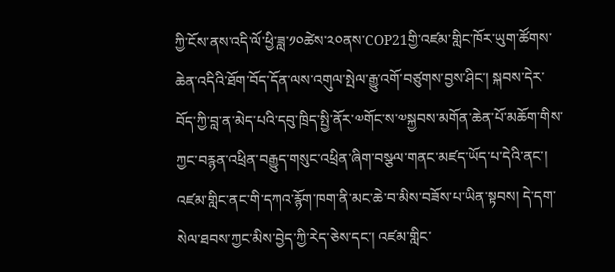ཀྱི་ངོས་ནས་འདི་ལོ་ཕྱི་ཟླ་༡༠ཚེས་༢༠ནས་COP21གྱི་འཛམ་གླིང་ཁོར་ཡུག་ཚོགས་ཆེན་འདིའི་ཐོག་བོད་དོན་ལས་འགུལ་སྤེལ་རྒྱུ་འགོ་བཙུགས་བྱས་ཤིང་། སྐབས་དེར་བོད་ཀྱི་བླ་ན་མེད་པའི་དབུ་ཁྲིད་སྤྱི་ནོར་༧གོང་ས་༧སྐྱབས་མགོན་ཆེན་པོ་མཆོག་གིས་ཀྱང་བརྙན་འཕྲིན་བརྒྱུད་གསུང་འཕྲིན་ཞིག་བསྩལ་གནང་མཛད་ཡོད་པ་དེའི་ནང་། འཛམ་གླིང་ནང་གི་དཀའ་རྙོག་ཁག་ནི་མང་ཆེ་བ་མིས་བཟོས་པ་ཡིན་སྟབས། དེ་དག་སེལ་ཐབས་ཀྱང་མིས་བྱེད་ཀྱི་རེད་ཅེས་དང་། འཛམ་གླིང་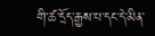གི་ཚ་དྲོད་རྒྱས་པ་དང་དེ་མིན་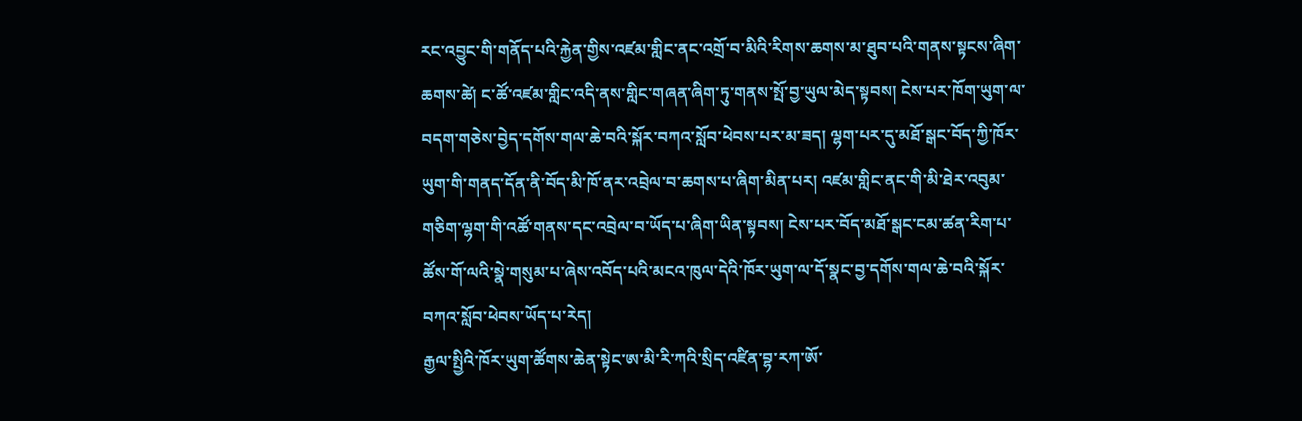རང་འབྱུང་གི་གནོད་པའི་རྐྱེན་གྱིས་འཛམ་གླིང་ནང་འགྲོ་བ་མིའི་རིགས་ཆགས་མ་ཐུབ་པའི་གནས་སྟངས་ཞིག་ཆགས་ཚེ། ང་ཚོ་འཛམ་གླིང་འདི་ནས་གླིང་གཞན་ཞིག་ཏུ་གནས་སྤོ་བྱ་ཡུལ་མེད་སྟབས། ངེས་པར་ཁོག་ཡུག་ལ་བདག་གཅེས་བྱེད་དགོས་གལ་ཆེ་བའི་སྐོར་བཀའ་སློབ་ཕེབས་པར་མ་ཟད། ལྷག་པར་དུ་མཐོ་སྒང་བོད་ཀྱི་ཁོར་ཡུག་གི་གནད་དོན་ནི་བོད་མི་ཁོ་ནར་འབྲེལ་བ་ཆགས་པ་ཞིག་མིན་པར། འཛམ་གླིང་ནང་གི་མི་ཐེར་འབུམ་གཅིག་ལྷག་གི་འཚོ་གནས་དང་འབྲེལ་བ་ཡོད་པ་ཞིག་ཡིན་སྟབས། ངེས་པར་བོད་མཐོ་སྒང་ངམ་ཚན་རིག་པ་ཚོས་གོ་ལའི་སྣེ་གསུམ་པ་ཞེས་འབོད་པའི་མངའ་ཁུལ་དེའི་ཁོར་ཡུག་ལ་དོ་སྣང་བྱ་དགོས་གལ་ཆེ་བའི་སྐོར་བཀའ་སློབ་ཕེབས་ཡོད་པ་རེད།
རྒྱལ་སྤྱིའི་ཁོར་ཡུག་ཚོགས་ཆེན་སྟེང་ཨ་མི་རི་ཀའི་སྲིད་འཛིན་བྷ་རཀ་ཨོ་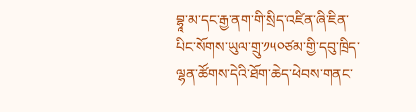བྷཱ་མ་དང་རྒྱ་ནག་གི་སྲིད་འཛིན་ཞི་ཇིན་པིང་སོགས་ཡུལ་གྲུ་༡༥༠ཙམ་གྱི་དབུ་ཁྲིད་ལྷན་ཚོགས་དེའི་ཐོག་ཆེད་ཕེབས་གནང་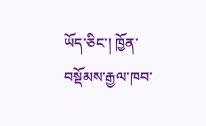ཡོད་ཅིང་། ཁྱོན་བསྡོམས་རྒྱལ་ཁབ་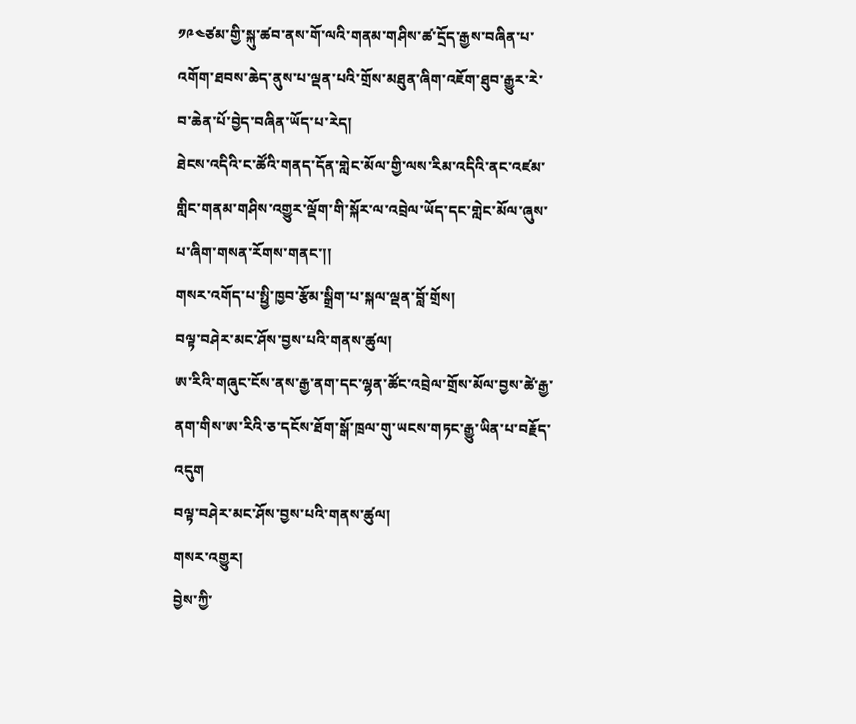༡༩༤ཙམ་གྱི་སྐུ་ཚབ་ནས་གོ་ལའི་གནམ་གཤིས་ཚ་དྲོད་རྒྱས་བཞིན་པ་འགོག་ཐབས་ཆེད་ནུས་པ་ལྡན་པའི་གྲོས་མཐུན་ཞིག་འཇོག་ཐུབ་རྒྱུར་རེ་བ་ཆེན་པོ་བྱེད་བཞིན་ཡོད་པ་རེད།
ཐེངས་འདིའི་ང་ཚོའི་གནད་དོན་གླེང་མོལ་གྱི་ལས་རིམ་འདིའི་ནང་འཛམ་གླིང་གནམ་གཤིས་འགྱུར་ལྡོག་གི་སྐོར་ལ་འབྲེལ་ཡོད་དང་གླེང་མོལ་ཞུས་པ་ཞིག་གསན་རོགས་གནང་།།
གསར་འགོད་པ་སྥྱི་ཁྱབ་རྩོམ་སྒྲིག་པ་སྐལ་ལྡན་བློ་གྲོས།
བལྟ་བཤེར་མང་ཤོས་བྱས་པའི་གནས་ཚུལ།
ཨ་རིའི་གཞུང་ངོས་ནས་རྒྱ་ནག་དང་ལྷན་ཚོང་འབྲེལ་གྲོས་མོལ་བྱས་ཚེ་རྒྱ་ནག་གིས་ཨ་རིའི་ཅ་དངོས་ཐོག་སྒོ་ཁྲལ་གུ་ཡངས་གཏང་རྒྱུ་ཡིན་པ་བརྗོད་འདུག
བལྟ་བཤེར་མང་ཤོས་བྱས་པའི་གནས་ཚུལ།
གསར་འགྱུར།
བྱེས་ཀྱི་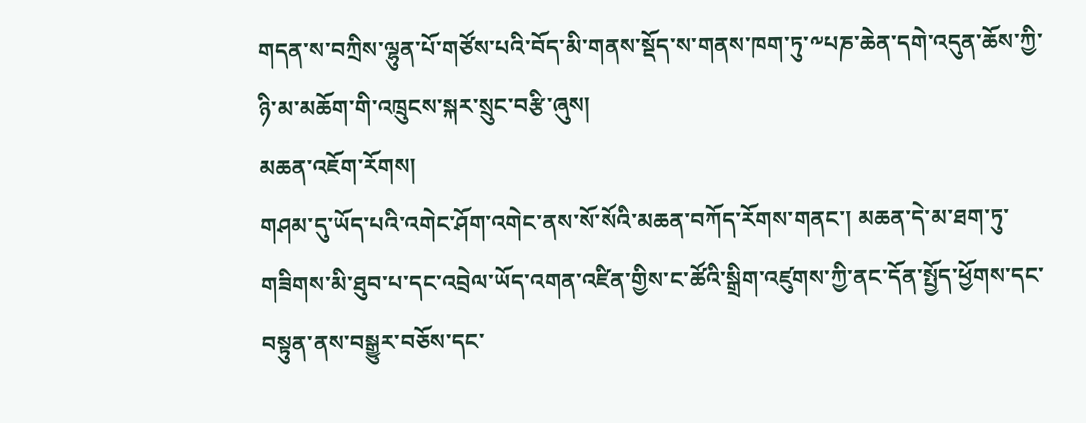གདན་ས་བཀྲིས་ལྷུན་པོ་གཙོས་པའི་བོད་མི་གནས་སྡོད་ས་གནས་ཁག་ཏུ་༸པཎ་ཆེན་དགེ་འདུན་ཆོས་ཀྱི་ཉི་མ་མཆོག་གི་འཁྲུངས་སྐར་སྲུང་བརྩི་ཞུས།
མཆན་འཇོག་རོགས།
གཤམ་དུ་ཡོད་པའི་འགེང་ཤོག་འགེང་ནས་སོ་སོའི་མཆན་བཀོད་རོགས་གནང་། མཆན་དེ་མ་ཐག་ཏུ་གཟིགས་མི་ཐུབ་པ་དང་འབྲེལ་ཡོད་འགན་འཛིན་གྱིས་ང་ཚོའི་སྒྲིག་འཛུགས་ཀྱི་ནང་དོན་སྤྱོད་ཕྱོགས་དང་བསྟུན་ནས་བསྒྱུར་བཅོས་དང་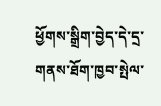ཕྱོགས་སྒྲིག་བྱེད་དེ་དྲ་གནས་ཐོག་ཁྱབ་སྤེལ་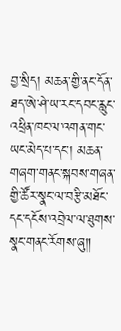བྱ་སྲིད། མཆན་གྱི་ནང་དོན་ཐད་ཨེ་ཤེ་ཡ་རང་དབང་རླུང་འཕྲིན་ཁང་ལ་འགན་གང་ཡང་མེད་པ་དང་། མཆན་གཞག་གནང་སྐབས་གཞན་གྱི་ཚོར་སྣང་ལ་བརྩི་མཐོང་དང་དངོས་འབྲེལ་ལ་ཐུགས་སྣང་གནང་རོགས་ཞུ༎